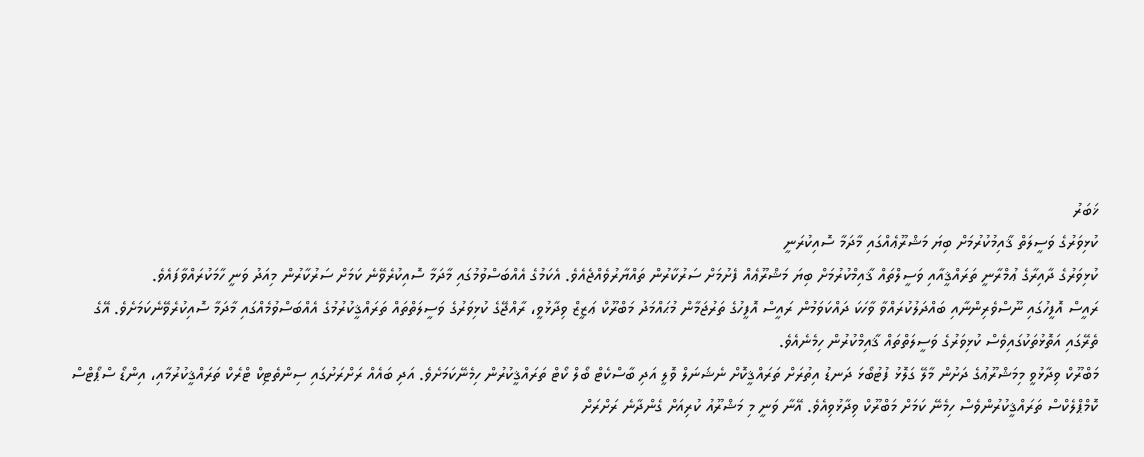ޚަބަރު
ކުޅިވަރުގެ ވަސީލަތް ޤާއިމުކުރުމަށް ބިޔަ މަޝްރޫޢެއްގައި މާދަމާ ސޮއިކުރަނީ
ކުޅިވަރުގެ ދާއިރާގެ ޢުމްރާނީ ތަރައްޤީއާއި ވަސީލްތައް ޤާއިމްކުރުމަށް ބިޔަ މަޝްރޫޢެއް ފެށުމަށް ސަރުކާރުން ތައްޔާރުވެއްޖެއެވެ. އެކަމުގެ އެއްބަސްވުމުގައި މާދަމާ ސޮއިކުރެވޭނެ ކަމަށް ސަރުކާރުން މިއަދު ވަނީ ހާމަކުރައްވާފައެވެ.
ރައީސް އޮފީހުގައި ނޫސްވެރިންނާއި ބައްދަލުކުރައްވާ ވާހަކަ ދައްކަވަމުން ރައީސް އޮފީހުގެ ތަރުޖަމާން މުޙައްމަދު މަބްރޫކް ޢަޒީޒް ވިދާޅުވީ، ރާއްޖޭގެ ކުޅިވަރުގެ ވަސީލަތްތައް ތަރައްޤީކުރުމުގެ އެއްބަސްވުމެއްގައި މާދަމާ ސޮއިކުރެވޭނެކަމަށެވެ. އޭގެ ތެރޭގައި އަތޮޅުތަކުގައިވެސް ކުޅިވަރުގެ ވަސީލަތްތައް ޤާއިމްކުރުން ހިމެނެއެވެ.
މަބްރޫކް ވިދާޅުވީ މިމަޝްރޫޢުގެ ދަށުން މާލޭ ގަލޮޅު ފުޓުބޯޅަ ދަނޑު އިތުރަށް ތަރައްޤީކޮށް ނެޝަނަލް ވޮލީ އަދި ބާސްކެޓް ބޯލް ކޯޓް ތަރައްޤީކުރުން ހިމެނޭކަމަށެވެ. އަދި ބައެއް ރަށްރަށުގައި ސިންތެޓިކް ޓްރެކް ތަރައްޤީކުރުމާއި، އިންޑޯ ސްޕޯޓްސް ކޮމްޕްލެކްސް ތަރައްޤީކުރުންވެސް ހިމެނޭ ކަމަށް މަބްރޫކް ވިދާޅުވިއެވެ. އޭނާ ވަނީ މި މަޝްރޫއު ކުރިއަށް ގެންދާނެ ރަށްރަށް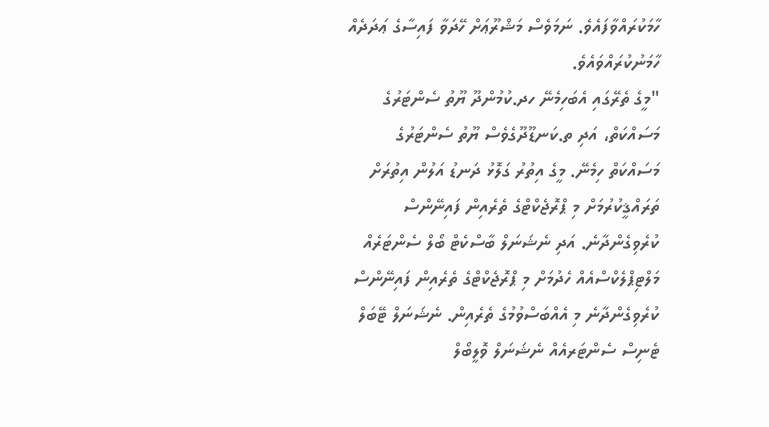ހާމަކުރައްވާފައެވެ. ނަމަވެސް މަޝްރޫޢަށް ހޭދަވާ ފައިސާގެ ޢަދަދެއް ހާމަނުކުރައްވައެވެ.
"މީގެ ތެރޭގައި އެބަހިމެނޭ ހދ.ކުމުންދޫ ޔޫތު ސެންޓަރުގެ މަސައްކަތް، އަދި ތ.ކަނޑޫދޫގެވެސް ޔޫތު ސެންޓަރުގެ މަސައްކަތް ހިމެނޭ. މީގެ އިތުރު ގަލޮޅު ދަނޑު އަލުން އިތުރަށް ތަރައްޤީކުރުމަށް މި ޕްރޮޖެކްޓްގެ ތެރެއިން ފައިނޭންސް ކުރެވިގެންދާނެ. އަދި ނެޝަނަލް ބާސްކެޓް ބޯލް ސެންޓަރެއް މަލްޓިޕްލެކްސްއެއް ހެދުމަށް މި ޕްރޮޖެކްޓްގެ ތެރެއިން ފައިނޭންސް ކުރެވިގެންދާނެ މި އެއްބަސްވުމުގެ ތެރެއިން. ނެޝަނަލް ޓޭބަލް ޓެނިސް ސެންޓަރއެއް ނެޝަނަލް ވޮލީބޯލް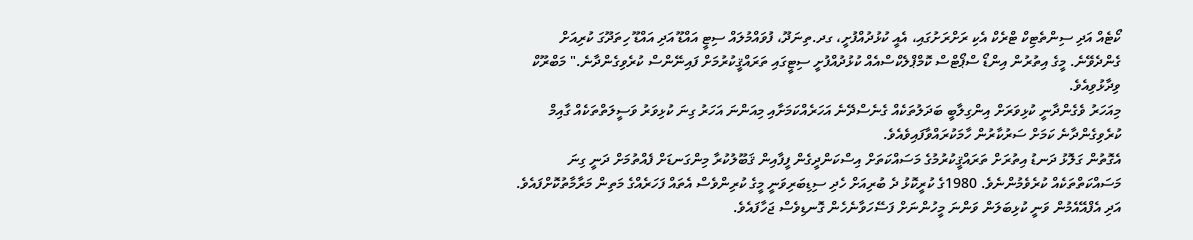ކޯޓެއް އަދި ސިންތެޓިކް ޓްރެކް އެކި ރަށްރަށުގައި، އެއީ ކުޅުދުއްފުށީ، ގދ.ތިނަދޫ، ފުވައްމުލައް ސިޓީ އައްޑޫ އަދި އައްޑޫ ހިތަދޫގަ ކުރިއަށް ގެންދެވޭނެ. މީގެ އިތުރުން އިންޑޯ ސްޕޯޓްސް ކޮމްޕްލެކްސްއެއް ކުޅުދުއްފުށީ ސިޓީގައި ތަރައްޤީކުރުމަށް ފައިނޭންސް ކުރެވިގެންދާނެ." މަބްރޫކް ވިދާޅުވިއެވެ.
މިއަހަރު ވެގެންދާނީ ކުޅިވަރަށް އިންގިލާބީ ބަދަލުތަކެއް ގެނެސްދޭނެ އަހަރެއްކަމަށާއި މިއަންނަ އަހަރު ގިނަ ކުޅިވަރު ވަސީލަތްތަކެއް ގާއިމް ކުރެވިގެންދާނެ ކަމަށް ސަރުކާރުން ހާމަކުރައްވާފައިވެއެވެ.
އެގޮތުން ގަލޮޅު ދަނޑު އިތުރަށް ތަރައްޤީކުރުމުގެ މަސައްކަތަށް އިސްކަންދީގެން ފީފާއިން ޤަބޫލުކުރާ މިންގަނޑަށް ފެއްތުމަށް ދަނީ ގިނަ މަސައްކަތްތަކެއް ކުރެވެމުންނެވެ. 1980ގެ ކުރީކޮޅު ދެ ބުރިއަށް ހެދި ސިޑިބަރިވަނީ މީގެ ކުރިންވެސް އެތައް ފަހަރެއްގެ މަތިން މަރާމާތުކޮށްފައެވެ. އަދި އެފްއޭއެމުން ވަނީ ކުޅިބަލަން ވަންނަ މީހުންނަށް ފަސޭހަވާނެހެން ގޮނޑިވެސް ޖަހާފައެވެ.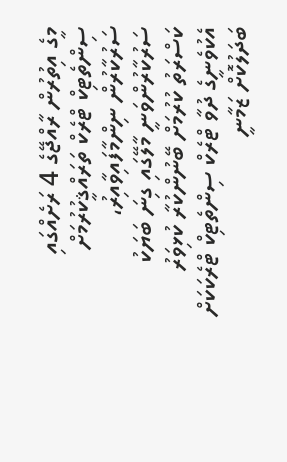މީގެ އިތުރުން ރާއްޖޭގެ 4 ރަށެއްގައި ސިންތެޓިކް ޓްރެކް ތަރައްޤީކުރުމަށް ސަރުކާރުން ނިންމާފައިވާއިރު، ސަރުކާރުންވަނީ މާލޭގައި ގިނަ ބަޔަކު ކަސްރަތު ކުރުމަށް ބޭނުންކުރާ ކުޅިވަރު އެކުވެނީގެ ދުވާ ޓްރެކް ސިންތެޓިކް ޓްރެކަކަށް ބަދަލުކޮށް ޒަމާނީ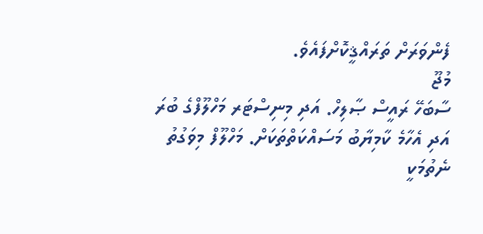ފެންވަރަށް ތަރައްޤީކޮށްފައެވެ.
މުޖޫ
ސާބަހޭ ރައީސް ޞާލިހް. އަދި މިނިސްޓަރ މަހްލޫފްގެ ބުރަ އަދި އެހާމެ ކާމިޔާބު މަސައްކަތްތަކަށް. މަހްލޫފް މިވަގުތު ނެތުމަކީ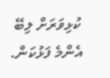ކުޅިވަރަށް ލިބޭ އެންމެ ފަޅުކަން.